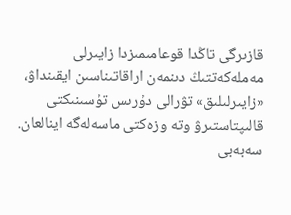قازىرگى تاڭدا قوعامىمىزدا زايىرلى مەملەكەتتىڭ دىنمەن اراقاتىناسىن ايقىنداۋ، «زايىرلىلىق» تۋرالى دۇرىس تۇسىنىكتى قالىپتاستىرۋ وتە وزەكتى ماسەلەگە اينالعان. سەبەبى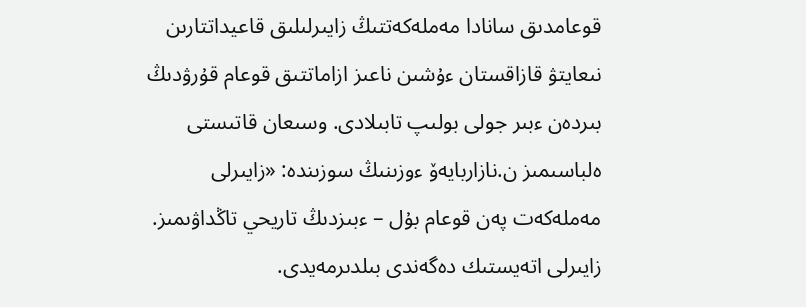قوعامدىق سانادا مەملەكەتتىڭ زايىرلىلىق قاعيداتتارىن نىعايتۋ قازاقستان ءۇشىن ناعىز ازاماتتىق قوعام قۇرۋدىڭ بىردەن ءبىر جولى بولىپ تابىلادى. وسىعان قاتىستى ەلباسىمىز ن.نازاربايەۆ ءوزىنىڭ سوزىندە: «زايىرلى مەملەكەت پەن قوعام بۇل – ءبىزدىڭ تاريحي تاڭداۋىمىز. زايىرلى اتەيستىك دەگەندى بىلدىرمەيدى.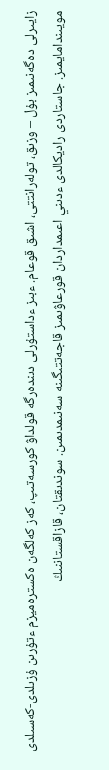زايىرلى دەگەنىمىز بۇل – وزىق، تولەرانتتى، اشىق قوعام. ءبىز ءداستۇرلى دىندەرگە قولداۋ كورسەتىپ، كەز كەلگەن ەكسترەميزم ءتۇرىن ۇزىلدى-كەسىلدى مويىندامايمىز. جاستاردى راديكالدى ءدىني اعىمداردان قورعاۋىمىز قاجەتتىگىنە سەنىمدىمىن. سوندىقتان، قازاقستاننىڭ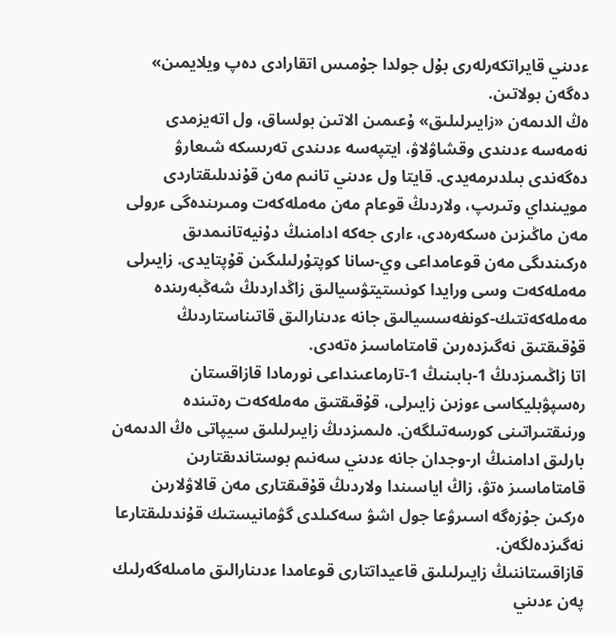ءدىني قايراتكەرلەرى بۇل جولدا جۇمىس اتقارادى دەپ ويلايمىن» دەگەن بولاتىن.
ەڭ الدىمەن «زايىرلىلىق» ۇعىمىن الاتىن بولساق، ول اتەيزمدى نەمەسە ءدىندى وقشاۋلاۋ، ايتپەسە ءدىندى تەرىسكە شىعارۋ دەگەندى بىلدىرمەيدى. قايتا ول ءدىني تانىم مەن قۇندىلىقتاردى مويىنداي وتىرىپ، ولاردىڭ قوعام مەن مەملەكەت ومىرىندەگى ءرولى مەن ماڭىزىن ەسكەرەدى، ءارى جەكە ادامنىڭ دۇنيەتانىمدىق ەركىندىگى مەن قوعامداعى وي-سانا كوپتۇرلىلىگىن قۇپتايدى. زايىرلى مەملەكەت وسى ورايدا كونستيتۋسيالىق زاڭداردىڭ شەڭبەرىندە مەملەكەتتىك-كونفەسسيالىق جانە ءدىنارالىق قاتىناستاردىڭ قۇقىقتىق نەگىزدەرىن قامتاماسىز ەتەدى.
اتا زاڭىمىزدىڭ 1-بابىنىڭ 1-تارماعىنداعى نورمادا قازاقستان رەسپۋبليكاسى ءوزىن زايىرلى، قۇقىقتىق مەملەكەت رەتىندە ورنىقتىراتىنى كورسەتىلگەن. ەلىمىزدىڭ زايىرلىلىق سيپاتى ەڭ الدىمەن بارلىق ادامنىڭ ار-وجدان جانە ءدىني سەنىم بوستاندىقتارىن قامتاماسىز ەتۋ، زاڭ اياسىندا ولاردىڭ قۇقىقتارى مەن قالاۋلارىن ەركىن جۇزەگە اسىرۋعا جول اشۋ سەكىلدى گۋمانيستىك قۇندىلىقتارعا نەگىزدەلگەن.
قازاقستاننىڭ زايىرلىلىق قاعيداتتارى قوعامدا ءدىنارالىق مامىلەگەرلىك پەن ءدىني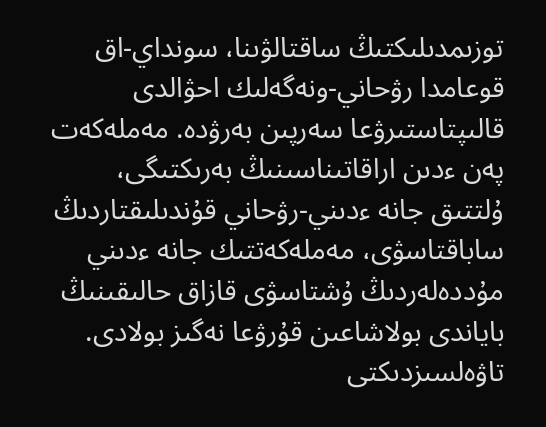توزىمدىلىكتىڭ ساقتالۋىنا، سونداي-اق قوعامدا رۋحاني-ونەگەلىك احۋالدى قالىپتاستىرۋعا سەرپىن بەرۋدە. مەملەكەت پەن ءدىن اراقاتىناسىنىڭ بەرىكتىگى، ۇلتتىق جانە ءدىني-رۋحاني قۇندىلىقتاردىڭ ساباقتاسۋى، مەملەكەتتىك جانە ءدىني مۇددەلەردىڭ ۇشتاسۋى قازاق حالىقىنىڭ باياندى بولاشاعىن قۇرۋعا نەگىز بولادى.
تاۋەلسىزدىكتى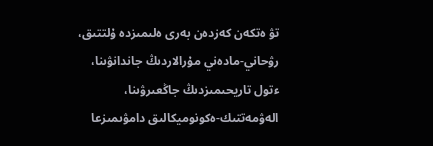تۋ ەتكەن كەزدەن بەرى ەلىمىزدە ۇلتتىق، رۋحاني-مادەني مۇرالاردىڭ جاندانۋىنا، ءتول تاريحىمىزدىڭ جاڭعىرۋىنا، الەۋمەتتىك-ەكونوميكالىق دامۋىمىزعا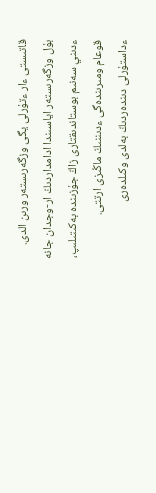قاتىستى ءار ءتۇرلى يگى وزگەرىستەر ورىن الدى. بۇل وزگەرىستەر اياسىندا ادامداردىڭ ار-وجدان جانە ءدىني سەنىم بوستاندىقتارى زاڭ جۇزىندە بەكىتىلىپ، قوعام ومىرىندەگى ءدىننىڭ ماڭىزى ارتتى. ءداستۇرلى دىندەردىڭ بەلدى وكىلدەرى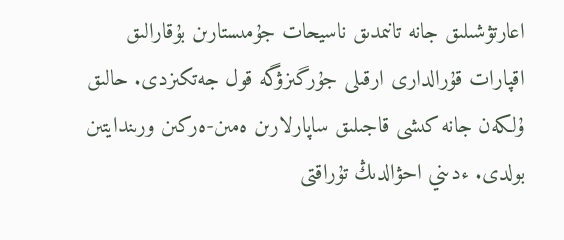اعارتۋشىلىق جانە تانىمدىق ناسيحات جۇمىستارىن بۇقارالىق اقپارات قۇرالدارى ارقىلى جۇرگىزۋگە قول جەتكىزدى. حالىق ۇلكەن جانە كىشى قاجىلىق ساپارلارىن ەمىن-ەركىن ورىندايتىن بولدى. ءدىني احۋالدىڭ تۇراقتى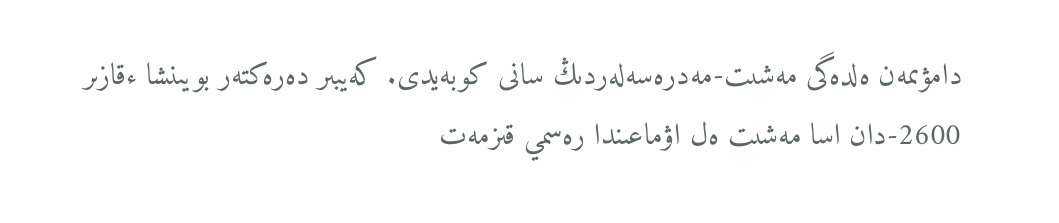دامۋىمەن ەلدەگى مەشىت-مەدرەسەلەردىڭ سانى كوبەيدى. كەيبىر دەرەكتەر بويىنشا ءقازىر 2600-دان اسا مەشىت ەل اۋماعىندا رەسمي قىزمەت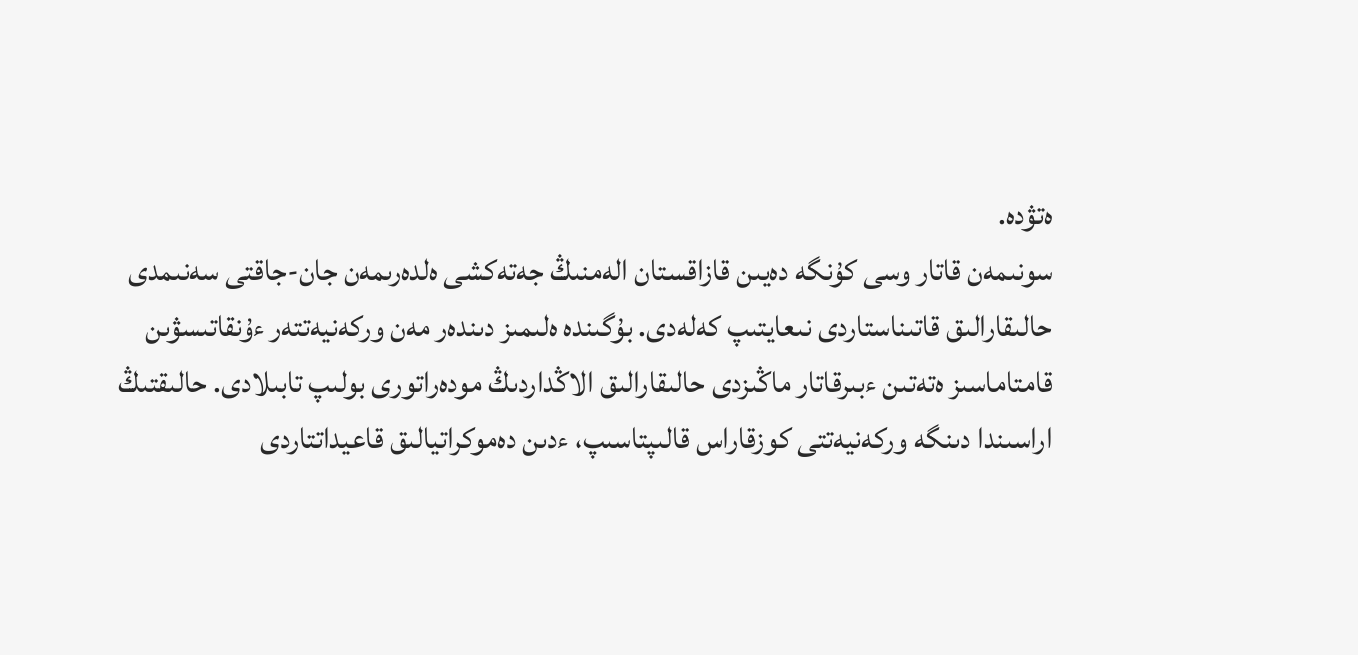ەتۋدە.
سونىمەن قاتار وسى كۇنگە دەيىن قازاقستان الەمنىڭ جەتەكشى ەلدەرىمەن جان-جاقتى سەنىمدى حالىقارالىق قاتىناستاردى نىعايتىپ كەلەدى. بۇگىندە ەلىمىز دىندەر مەن وركەنيەتتەر ءۇنقاتىسۋىن قامتاماسىز ەتەتىن ءبىرقاتار ماڭىزدى حالىقارالىق الاڭداردىڭ مودەراتورى بولىپ تابىلادى. حالىقتىڭ اراسىندا دىنگە وركەنيەتتى كوزقاراس قالىپتاسىپ، ءدىن دەموكراتيالىق قاعيداتتاردى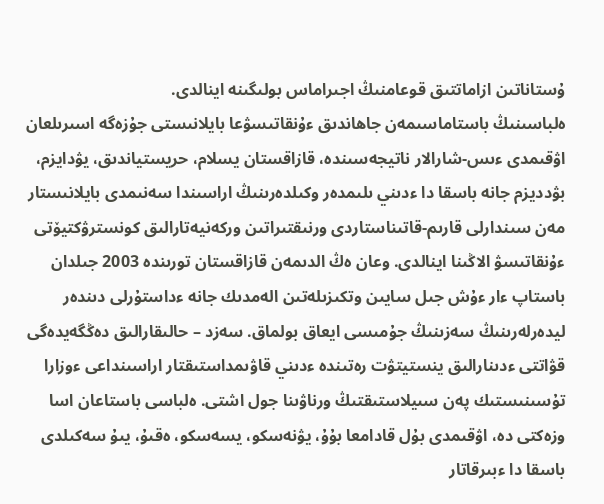ۇستاناتىن ازاماتتىق قوعامنىڭ اجىراماس بولىگىنە اينالدى.
ەلباسىنىڭ باستاماسىمەن جاھاندىق ءۇنقاتىسۋعا بايلانىستى جۇزەگە اسىرىلعان اۋقىمدى ءىس-شارالار ناتيجەسىندە، قازاقستان يسلام، حريستياندىق، يۋدايزم، بۋدديزم جانە باسقا دا ءدىني ىلىمدەر وكىلدەرىنىڭ اراسىندا سەنىمدى بايلانىستار مەن سىندارلى قارىم-قاتىناستاردى ورنىقتىراتىن وركەنيەتارالىق كونسترۋكتيۆتى ءۇنقاتىسۋ الاڭىنا اينالدى. وعان ەڭ الدىمەن قازاقستان تورىندە 2003 جىلدان باستاپ ءار ءۇش جىل سايىن وتكىزىلەتىن الەمدىك جانە ءداستۇرلى دىندەر ليدەرلەرىنىڭ سەزىنىڭ جۇمىسى ايعاق بولماق. سەزد – حالىقارالىق دەڭگەيدەگى قۋاتتى ءدىنارالىق ينستيتۋت رەتىندە ءدىني قاۋىمداستىقتار اراسىنداعى ءوزارا تۇسىنىستىك پەن سىيلاستىقتىڭ ورناۋىنا جول اشتى. ەلباسى باستاعان اسا وزەكتى دە، اۋقىمدى بۇل قادامعا بۇۇ، يۋنەسكو، يسەسكو، ەقىۇ، يىۇ سەكىلدى باسقا دا ءبىرقاتار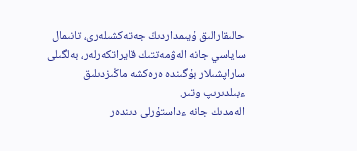حالىقارالىق ۇيىمداردىڭ جەتەكشىلەرى، تانىمال ساياسي جانە الەۋمەتتىك قايراتكەرلەر، بەلگىلى ساراپشىلار بۇگىندە ەرەكشە ماڭىزدىلىق ءبىلدىرىپ وتىر.
الەمدىك جانە ءداستۇرلى دىندەر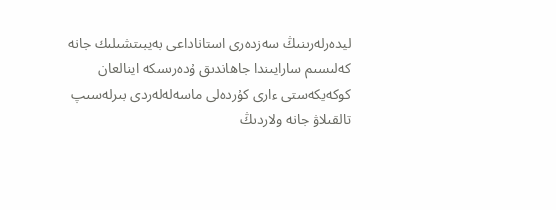ليدەرلەرىنىڭ سەزدەرى استاناداعى بەيبىتشىلىك جانە كەلىسىم سارايىندا جاھاندىق ۇدەرىسكە اينالعان كوكەيكەستى ءارى كۇردەلى ماسەلەلەردى بىرلەسىپ تالقىلاۋ جانە ولاردىڭ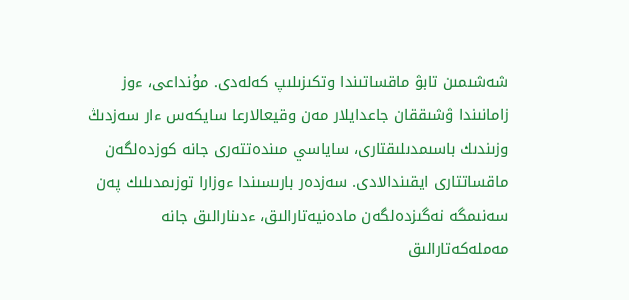شەشىمىن تابۋ ماقساتىندا وتكىزىلىپ كەلەدى. مۇنداعى، ءوز زامانىندا ۋشىققان جاعدايلار مەن وقيعالارعا سايكەس ءار سەزدىڭ وزىندىك باسىمدىلىقتارى، ساياسي مىندەتتەرى جانە كوزدەلگەن ماقساتتارى ايقىندالادى. سەزدەر بارىسىندا ءوزارا توزىمدىلىك پەن سەنىمگە نەگىزدەلگەن مادەنيەتارالىق، ءدىنارالىق جانە مەملەكەتارالىق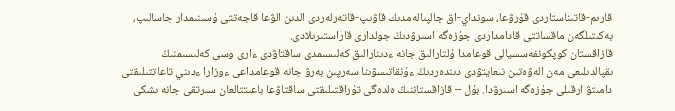قارىم-قاتىناستاردى قۇرۋعا، سونداي-اق جالپىالەمدىك قاۋىپ-قاتەرلەردى الدىن الۋعا قاجەتتى ۇسىنىمدار جاسالىپ، بەكىتىلگەن ماقساتتى قادامداردى جۇزەگە اسىرۋدىڭ جولدارى قاراستىرىلادى.
قازاقستان كوپكونفەسسيالى قوعامدا ۇلتارالىق جانە ءدىنارالىق كەلىسىمدى ساقتاۋدى ءارى وسى كەلىسىمنىڭ ىقپالدىلىعى مەن الەۋەتىن نىعايتۋدى دىندەردىڭ ءۇنقاتىسۋىنا سەرپىن بەرۋ جانە قوعامداعى ءوزارا ءدىني تاعاتتىلىقتى دامىتۋ ارقىلى جۇزەگە اسىرۋدا. بۇل – قازاقستاننىڭ ەلدەگى تۇراقتىلىقتى ساقتاۋعا باعىتتالعان سىرتقى جانە ىشكى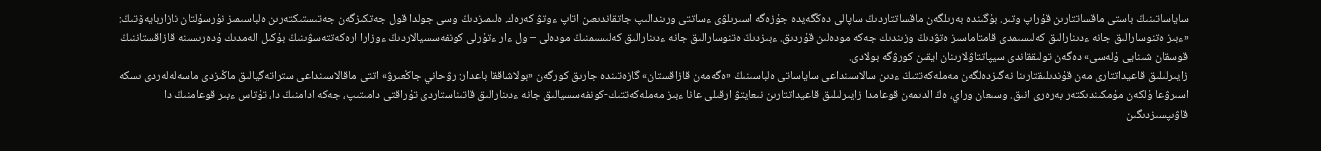ساياساتىنىڭ باستى ماقساتتارىن قۇراپ وتىر. بۇگىندە بەرىلگەن ماقساتتاردىڭ ساپالى دەڭگەيدە جۇزەگە اسىرىلۋى ءساتتى ورىندالىپ جاتقاندىعىن اتاپ ءوتۋ كەرەك. ەلىمىزدىڭ وسى جولدا قول جەتكىزگەن جەتىستىكتەرىن ەلباسىمىز نۇرسۇلتان نازاربايەۆتىڭ: «ءبىز ەتنوسارالىق جانە ءدىنارالىق كەلىسىمدى قامتاماسىز ەتۋدىڭ وزىندىك جەكە مودەلىن قۇردىق. ءبىزدىڭ ەتنوسارالىق جانە ءدىنارالىق كەلىسىمنىڭ مودەلى – ول ءار ءتۇرلى كونفەسسيالاردىڭ ءوزارا ارەكەتتەسۋىنىڭ بۇكىل الەمدىك ۇدەرىسىنە قازاقستاننىڭ قوسقان شىنايى ۇلەسى» دەگەن تولىققاندى سيپاتتاۋلارىنان ايقىن كورۋگە بولادى.
زايىرلىلىق قاعيداتتارى مەن قۇندىلىقتارىنا نەگىزدەلگەن مەملەكەتتىڭ ءدىن سالاسىنداعى ساياساتى ەلباسىنىڭ «ەگەمەن قازاقستان» گازەتىندە جارىق كورگەن «بولاشاققا باعدار: رۋحاني جاڭعىرۋ» اتتى ماقالاسىنداعى ستراتەگيالىق ماڭىزدى ماسەلەلەردى ىسكە اسىرۋعا ۇلكەن مۇمكىندىكتەر بەرەرى انىق. وسىعان وراي، ەڭ الدىمەن قوعامدا زايىرلىلىق قاعيداتتارىن نىعايتۋ ارقىلى عانا ءبىز مەملەكەتتىك-كونفەسسيالىق جانە ءدىنارالىق قاتىناستاردى تۇراقتى دامىتىپ، جەكە ادامنىڭ دا، تۇتاس ءبىر قوعامنىڭ دا قاۋىپسىزدىگىن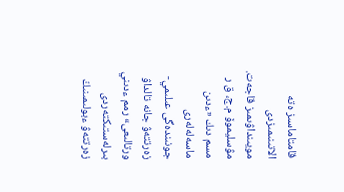قامتاماسىز ەتە الاتىنىمىزدى مويىنداۋىمىز قاجەت.
مۋسليموۆ م.ج، ق ر مسم دىك «ءدىن ماسەلەلەرى جونىندەگى عىلىمي-زەرتتەۋ جانە تالداۋ ورتالىعى» رمم ءدىني بىرلەستىكتەردى زەرتتەۋ ءبولىمىنىڭ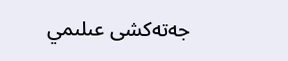جەتەكشى عىلىمي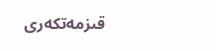قىزمەتكەرى